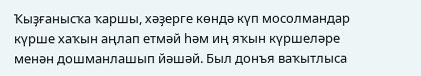Ҡыҙғанысҡа ҡаршы, хәҙерге көндә күп мосолмандар күрше хаҡын аңлап етмәй һәм иң яҡын күршеләре менән дошманлашып йәшәй. Был донъя ваҡытлыса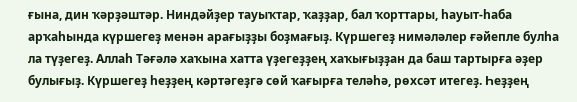ғына, дин ҡәрҙәштәр. Ниндәйҙер тауыҡтар, ҡаҙҙар, бал ҡорттары, һауыт-һаба арҡаһында күршегеҙ менән арағыҙҙы боҙмағыҙ. Күршегеҙ нимәләлер ғәйепле булһа ла түҙегеҙ. Аллаһ Тәғәлә хаҡына хатта үҙегеҙҙең хаҡығыҙҙан да баш тартырға әҙер булығыҙ. Күршегеҙ һеҙҙең кәртәгеҙгә сөй ҡағырға теләһә, рөхсәт итегеҙ. Һеҙҙең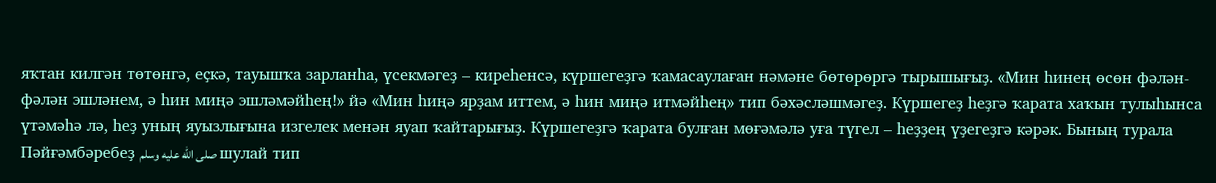яҡтан килгән төтөнгә, еҫкә, тауышҡа зарланһа, үсекмәгеҙ – киреһенсә, күршегеҙгә ҡамасаулаған нәмәне бөтөрөргә тырышығыҙ. «Мин һинең өсөн фәлән-фәлән эшләнем, ә һин миңә эшләмәйһең!» йә «Мин һиңә ярҙам иттем, ә һин миңә итмәйһең» тип бәхәсләшмәгеҙ. Күршегеҙ һеҙгә ҡарата хаҡын тулыһынса үтәмәһә лә, һеҙ уның яуызлығына изгелек менән яуап ҡайтарығыҙ. Күршегеҙгә ҡарата булған мөғәмәлә уға түгел – һеҙҙең үҙегеҙгә кәрәк. Бының турала Пәйғәмбәребеҙ صلى الله عليه وسلم шулай тип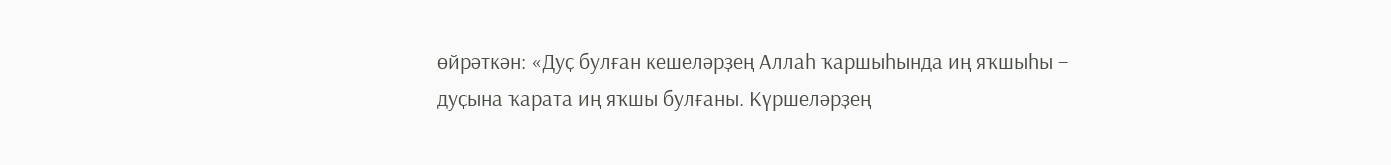өйрәткән: «Дуҫ булған кешеләрҙең Аллаһ ҡаршыһында иң яҡшыһы – дуҫына ҡарата иң яҡшы булғаны. Күршеләрҙең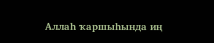Аллаһ ҡаршыһында иң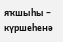яҡшыһы – күршеһенә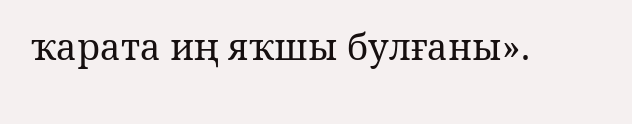ҡарата иң яҡшы булғаны».